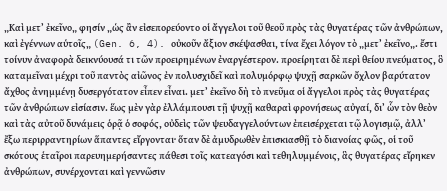„Καὶ μετ’ ἐκεῖνο„ φησίν „ὡς ἂν εἰσεπορεύοντο οἱ ἄγγελοι τοῦ θεοῦ πρὸς τὰς θυγατέρας τῶν ἀνθρώπων, καὶ ἐγέννων αὑτοῖς„ (Gen. 6, 4). οὐκοῦν ἄξιον σκέψασθαι, τίνα ἔχει λόγον τὸ „μετ’ ἐκεῖνο„. ἔστι τοίνυν ἀναφορὰ δεικνύουσά τι τῶν προειρημένων ἐναργέστερον. προείρηται δὲ περὶ θείου πνεύματος, ὃ καταμεῖναι μέχρι τοῦ παντὸς αἰῶνος ἐν πολυσχιδεῖ καὶ πολυμόρφῳ ψυχῇ σαρκῶν ὄχλον βαρύτατον ἄχθος ἀνημμένῃ δυσεργότατον εἶπεν εἶναι. μετ’ ἐκεῖνο δὴ τὸ πνεῦμα οἱ ἄγγελοι πρὸς τὰς θυγατέρας τῶν ἀνθρώπων εἰσίασιν. ἕως μὲν γὰρ ἐλλάμπουσι τῇ ψυχῇ καθαραὶ φρονήσεως αὐγαί, δι’ ὧν τὸν θεὸν καὶ τὰς αὐτοῦ δυνάμεις ὁρᾷ ὁ σοφός, οὐδεὶς τῶν ψευδαγγελούντων ἐπεισέρχεται τῷ λογισμῷ, ἀλλ’ ἔξω περιρραντηρίων ἅπαντες εἴργονται· ὅταν δὲ ἀμυδρωθὲν ἐπισκιασθῇ τὸ διανοίας φῶς, οἱ τοῦ σκότους ἑταῖροι παρευημερήσαντες πάθεσι τοῖς κατεαγόσι καὶ τεθηλυμμένοις, ἃς θυγατέρας εἴρηκεν ἀνθρώπων, συνέρχονται καὶ γεννῶσιν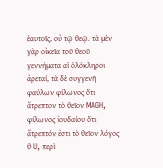ἑαυτοῖς, οὐ τῷ θεῷ. τὰ μὲν γὰρ οἰκεῖα τοῦ θεοῦ γεννήματα αἱ ὁλόκληροι ἀρεταί, τὰ δὲ συγγενῆ φαύλων φίλωνος ὅτι ἄτρεπτον τὸ θεῖον MAGH, φίλωνος ἰουδαίου ὅτι ἄτρεπτόν ἐστι τὸ θεῖον λόγος θ U, περὶ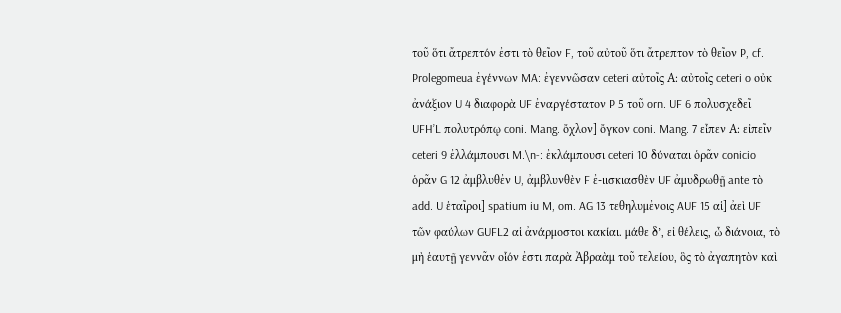τοῦ ὅτι ἄτρεπτόν ἐστι τὸ θεῖον F, τοῦ αὐτοῦ ὅτι ἄτρεπτον τὸ θεῖον P, cf. Prolegomeua ἐγέννων MA: ἐγεννῶσαν ceteri αὐτοῖς Α: αὐτοῖς ceteri o οὐκ ἀνάξιον U 4 διαφορὰ UF ἐναργέστατον P 5 τοῦ orn. UF 6 πολυσχεδεῖ UFH’L πολυτρόπῳ coni. Mang. ὄχλον] ὄγκον coni. Mang. 7 εἶπεν Α: εἰπεῖν ceteri 9 ἐλλάμπουσι M.\n-: ἐκλάμπουσι ceteri 10 δύναται ὁρᾶν conicio ὁρᾶν G 12 ἀμβλυθἐν U, ἀμβλυνθὲν F ἐ-ιισκιασθὲν UF ἀμυδρωθῇ ante τὸ add. U ἑταῖροι] spatium iu M, om. AG 13 τεθηλυμἐνοις AUF 15 αἱ] ἀεὶ UF τῶν φαύλων GUFL2 αἱ ἀνάρμοστοι κακίαι. μάθε δ’, εἰ θέλεις, ὦ διάνοια, τὸ μὴ ἑαυτῇ γεννᾶν οἷόν ἐστι παρὰ Ἀβραὰμ τοῦ τελείου, ὃς τὸ ἀγαπητὸν καὶ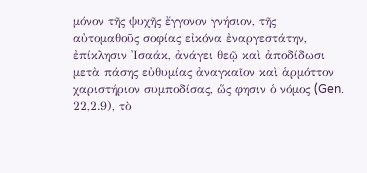μόνον τῆς ψυχῆς ἔγγονον γνήσιον, τῆς αὐτομαθοῦς σοφίας εἰκόνα ἐναργεστάτην, ἐπίκλησιν Ἰσαάκ, ἀνάγει θεῷ καὶ ἀποδίδωσι μετὰ πάσης εὐθυμίας ἀναγκαῖον καὶ ἁρμόττον χαριστήριον συμποδίσας, ὥς φησιν ὁ νόμος (Gen. 22,2.9), τὸ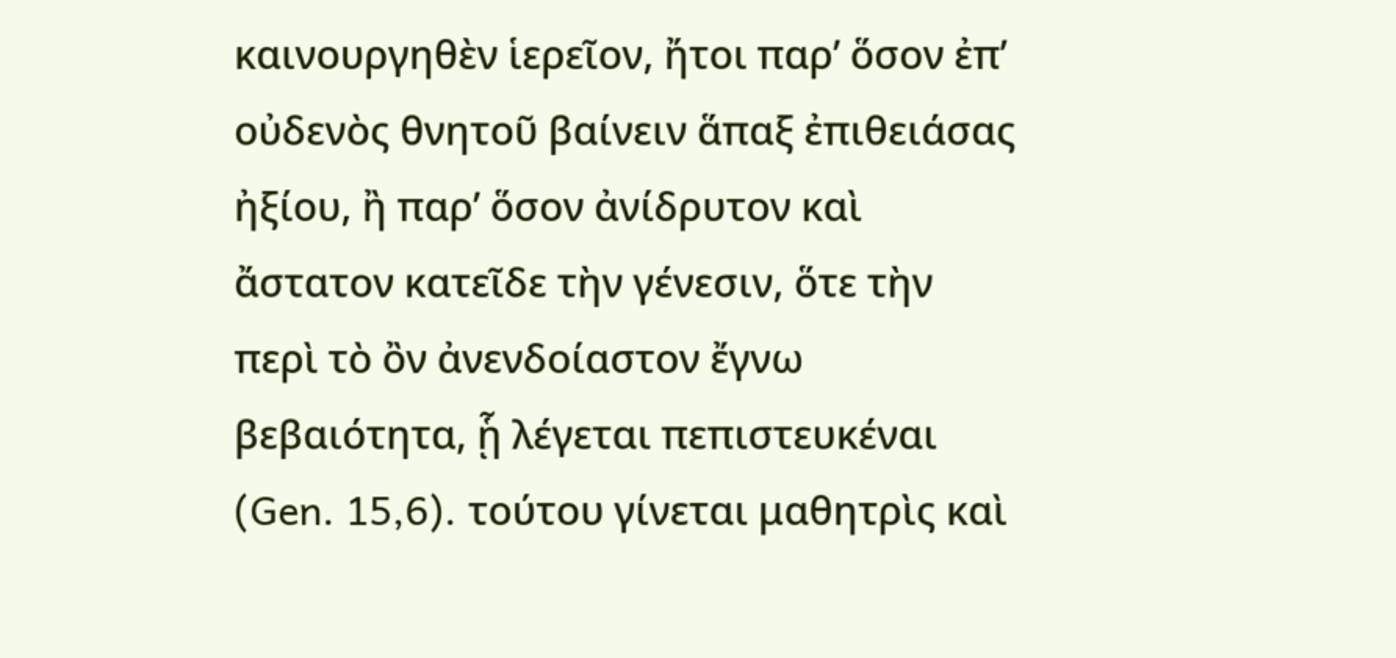καινουργηθὲν ἱερεῖον, ἤτοι παρ’ ὅσον ἐπ’ οὐδενὸς θνητοῦ βαίνειν ἅπαξ ἐπιθειάσας ἠξίου, ἢ παρ’ ὅσον ἀνίδρυτον καὶ ἄστατον κατεῖδε τὴν γένεσιν, ὅτε τὴν περὶ τὸ ὂν ἀνενδοίαστον ἔγνω βεβαιότητα, ᾗ λέγεται πεπιστευκέναι (Gen. 15,6). τούτου γίνεται μαθητρὶς καὶ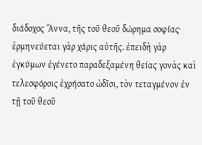διάδοχος Ἄννα, τῆς τοῦ θεοῦ δώρημα σοφίας· ἑρμηνεύεται γὰρ χάρις αὐτῆς. ἐπειδὴ γὰρ ἐγκύμων ἐγένετο παραδεξαμένη θείας γονὰς καὶ τελεσφόροις ἐχρήσατο ὠδῖσι, τὸν τεταγμένον ἐν τῇ τοῦ θεοῦ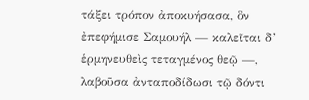τάξει τρόπον ἀποκυήσασα, ὃν ἐπεφήμισε Σαμουήλ — καλεῖται δ’ ἑρμηνευθεὶς τεταγμένος θεῷ —, λαβοῦσα ἀνταποδίδωσι τῷ δόντι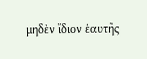μηδὲν ἴδιον ἑαυτῆς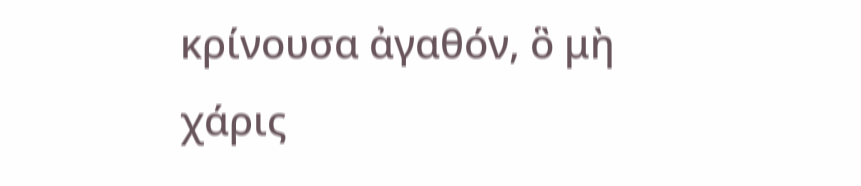κρίνουσα ἀγαθόν, ὃ μὴ χάρις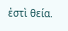ἐστὶ θεία.